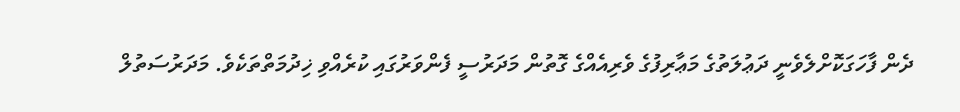ދެން ފާހަގަކޮށްލެވެނީ ދަޢުލަތުގެ މަޢާރިފުގެ ވެރިއެއްގެ ގޮތުން މަދަރުސީ ފެންވަރުގައި ކުރެއްވި ޚިދުމަތްތަކެވެ. މަދަރުސަތުލް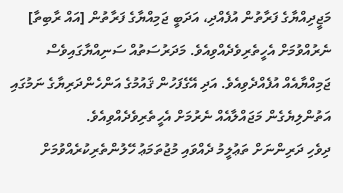މަޖީދިއްޔާގެ ފަރާތުން އުފެއްދި، އަދަބީ ޖަމިއްޔާގެ ފަރާތުން [އައް ރާބިތާ] ނެރުއްވުމަށް އެހީތެރިވެދެއްވިއެވެ. މަދަރުސަތުއް ސަނިއްޔާގައިވެސް ޖަމިއްޔާއެއް އުފެއްދެވިއެވެ. އަދި އޭގެފަހުން ޤައުމުގެ އަންހެންދަރިޔާގެ ނަމުގައި އަތުންލިޔެގެން މަޖައްލާއެއް ނެރުމަށް އެހީތެރިވެދެއްވިއެވެ.
ދިވެހި ދަރިންނަށް ތަޢުލީމު ދެއްވައި މުޖުތަމަޢު ހޭލުންތެރިކުރެއްވުމަށް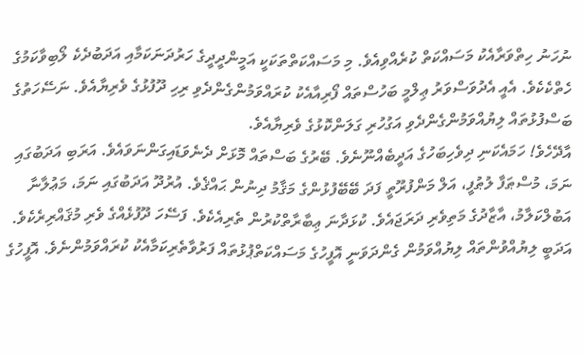ނުހަނު ހިތްވަރާއެކު މަސައްކަތް ކުރެއްވިއެވެ. މި މަސައްކަތްތަކަކީ އަމީންދީދީގެ ހަރުދަނަކަމާއި އަދަބުދެކެ ލޯބިވާކަމުގެ ހެތްކެކެވެ. އެއީ އެދުވަސްވަރު ޢިލްމީ ބަހުސްތައް ފޯރިއާއެކު ކުރައްވަމުންގެންދެވި ރިހި ދޫފުޅުގެ ވެރިޔާއެވެ. ނަސޭހަތުގެ ބަސްފުޅުތައް ލިޔުއްވަމުންގެންދެވި އަގުހުރި ގަލަންކޮޅުގެ ވެރިޔާއެވެ.
އާދޭހެވެ! ހަމައެކަނި ދިވެހިބަހުގެ އަދީބެއްނޫނެވެ. ބޭރުގެ ބަސްތައް މޮޅަށް ދެނެވަޑައިގަންނަވައެވެ. އަރަބި އަދަބުގައި ނަމަ، މުސްޠަފާ ލުޠުފީ، އަލް މަންފުރޫތީ ފަދަ ބޭބޭފުޅުންގެ މަޤާމު ދިނުން ޙައްޤެވެ. އުރުދޫ އަދަބުގައި ނަމަ، މަޢުލާނާ އަބުލްކަލާމު، އާޒާދުގެ މަތިވެރި ދަރަޖައެވެ. ކުޅަދާނަ ޢިބާރާތްކުރުން ތެރިއެކެވެ. ފަސޭހަ ދޫފުޅެއްގެ ވެރި މުޤައްރިރެކެވެ. އަދަބީ ލިޔުއްވުންތައް ލިޔުއްވަމުން ގެންދަވަނީ އޮފީހުގެ މަސައްކަތްޕުޅުތައް ފަރުވާތެރިކަމާއެކު ކުރައްވަމުންނެވެ. އޮފީހުގެ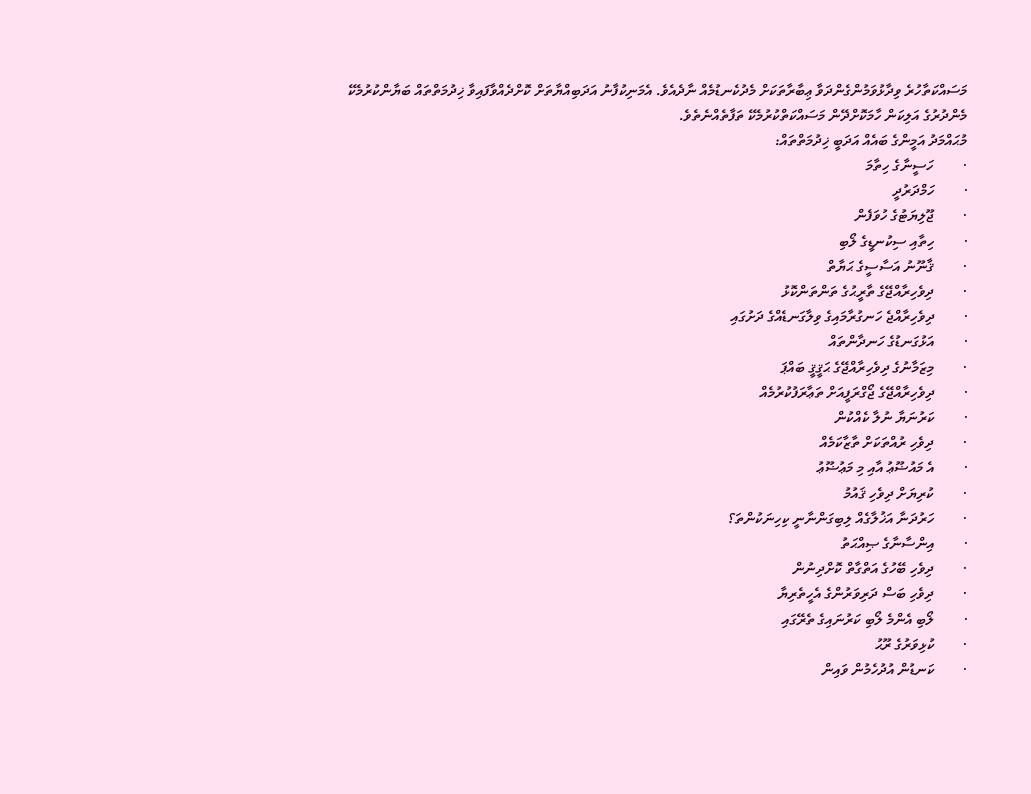މަސައްކަތާހުރެ ވިދާޅުވަމުންގެންދަވާ ޢިބާރާތަކަށް މެދުކެނޑުމެއް ނާދެއެވެ. އެމަނިކުފާނު އަދަބިއްޔާތަށް ކޮށްދެއްވާފައިވާ ޚިދުމަތްތައް ބަޔާންކުރުމެކޭ މެންދުރުގެ އަލިކަން ހާމަކޮށްދޭން މަސައްކަތްކުރުމެކޭ ތަފާތެއްނެތެވެ.
މުޙައްމަދު އަމީންގެ ބައެއް އަދަބީ ޚިދުމަތްތައް:
·        ހަސީނާގެ ހިތާމަ
·        ހަމްދަރުދީ
·        ޖޫލިޔަޓުގެ ހުވަފެން
·        ހިތާއި ސިކުނޑީގެ ލޯބި
·        ޤާނޫނު އަސާސީގެ ޙަޔާތް
·        ދިވެހިރާއްޖޭގެ ތާރީޙުގެ ތަންތަންކޮޅު
·        ދިވެހިރާއްޖެ ހަނގުރާމައިގެ ވިލާގަނޑެއްގެ ދަށުގައި
·        އަޅުގަނޑުގެ ހަނދާންތައް
·        މިޒަމާނުގެ ދިވެހިރާއްޖޭގެ ޙަޤީޤީ ބައްޕަ
·        ދިވެހިރާއްޖޭގެ ޖޯގްރަފީއަށް ތަޢާރަފުކުރުމެއް
·        ކަރުނަޔާ ނުލާ ކެއްކުން
·        ދިވެހި ރުއްތަކަށް ތާޒާކަމެއް
·        އެ މައުޟޫޢު އާއި މި މަޢުޟޫޢު
·        ކުރިޔަށް ދިވެހި ޤައުމު
·        ހަރުދަނާ އަޚުލާގެއް ލިބިގަންނާނީ ކިހިނަކުންތަ؟
·        އިންސާނާގެ ޞިއްޙަތު
·        ދިވެހި ބޭހުގެ އަތްގާތް ކޮށްދިނުން
·        ދިވެހި ބަސް ދަރިވަރުންގެ އެހީތެރިޔާ
·        ލޯބި އެންމެ ލޯބި ކަރުނައިގެ ތެރޭގައި
·        ކުޅިވަރުގެ ރޫޙު
·        ކަނޑުން އުދުހެމުން ވައިން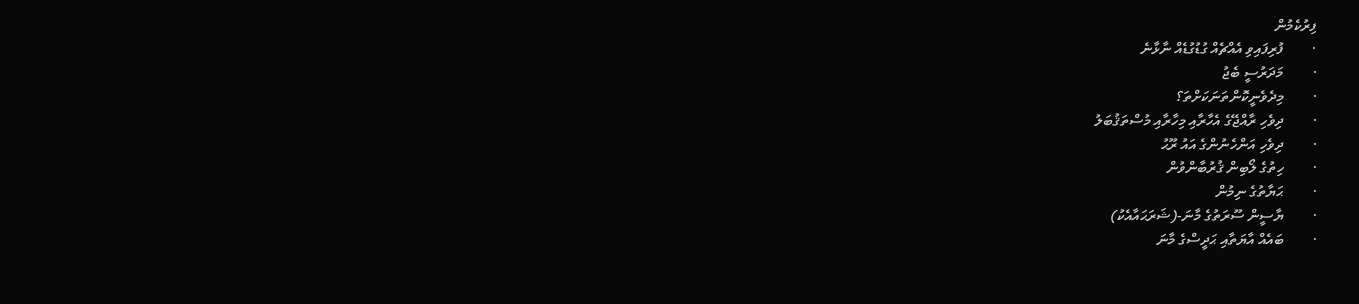ފިރުކެމުން
·        ފުރިފައިވި އެއްޗެއް ގުޑުގުޑެއް ނާޅާނެ
·        މަދަރުސީ ބެޖު
·        މިދެވެނީކޮންތަނަކަށްތަ؟
·        ދިވެހި ރާއްޖޭގެ އެހާރާއި މިހާރާއި މުސްތަޤުބަލު
·        ދިވެހި އަންހެނުންގެ އައު ރޫޙު
·        ހިތުގެ ލޯބިން ޤުރުބާންވުން
·        ޙަޔާތުގެ ނިމުން
·        ޔާސީން ސޫރަތުގެ މާނަ-(ޝަރަޙައާއެކު)
·        ބައެއް އާޔަތާއި ޙަދީސްގެ މާނަ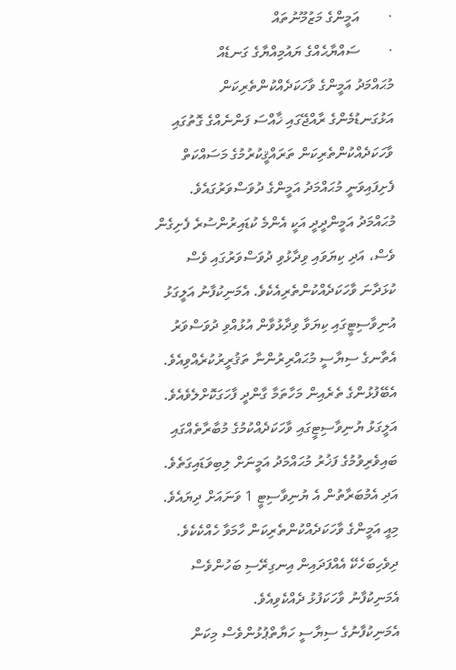·        އަމީންގެ މަޒުމޫނުތައް
·        ސައްޔާޙެއްގެ ޔައުމިއްޔާގެ ގަނޑެއް
މުޙައްމަދު އަމީންގެ ވާހަކަދެއްކުންތެރިކަން
އަޅުގަނޑުމެންގެ ރާއްޖޭގައި ޚާއްސަ ފަންނެއްގެ ގޮތުގައި ވާހަކަދެއްކުންތެރިކަން ތަރައްޤީކުރުމުގެ މަސައްކަތް ފެށިފައިވަނީ މުޙައްމަދު އަމީންގެ ދުވަސްވަރުގައެވެ.
މުޙައްމަދު އަމީންދީދީ އަކީ އެންމެ ކުޑައިރުންސުރެ ފެށިގެން ވެސް، އަދި ކިޔަވައި ވިދާޅުވި ދުވަސްވަރުގައި ވެސް ކުޅަދާނަ ވާހަކަދެއްކުންތެރިއެކެވެ. އެމަނިކުފާނު އަލީގަޅު އުނިވާސިޓީގައި ކިޔަވާ ވިދާޅުވާން އުޅުއްވި ދުވަސްވަރު އެތާނގެ ސިޔާސީ މުޙައްރިރުންނާ ތަޤުރީރުކުރެއްވިއެވެ. އެބޭފުޅުންގެ ތެރެއިން މަހާތަމާ ގާންދީ ފާހަގަކޮށްލެވެއެވެ.
އަލީގަޅު ޔުނިވާސިޓީގައި ވާހަކަދެއްކުމުގެ މުބާރާތެއްގައި ބައިވެރިވުމުގެ ފަޚުރު މުޙައްމަދު އަމީނަށް ލިބިވަޑައިގަތެވެ. އަދި އެމުބަރާތުން އެ ޔުނިވާސިޓީ 1 ވަނައަށް ދިޔައެވެ. މިއީ އަމީންގެ ވާހަކަދެއްކުންތެރިކަން ހާމަވާ ހެއްކެކެވެ. ދިވެހިބަހެކޭ އެއްފަދައިން އިނގިރޭސި ބަހުންވެސް އެމަނިކުފާނު ވާހަކަފުޅު ދެއްކެވިއެވެ.
އެމަނިކުފާނުގެ ސިޔާސީ ހަޔާތްޕުޅުންވެސް މިކަން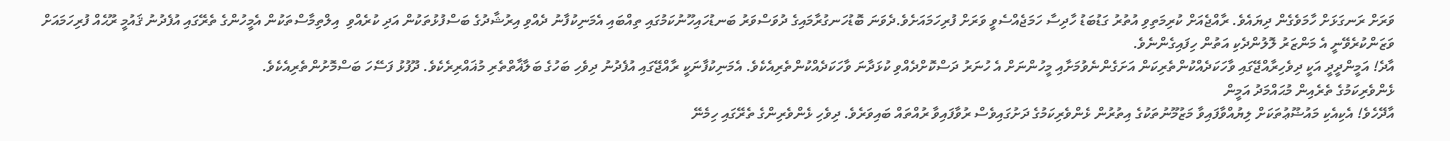ވަރަށް ރަނގަޅަށް ހާމަވެގެން ދިޔައެވެ. ރާއްޖެއަށް ކުރިމަތިވި އުތުރު ގަޑުބަޑު ހާދިސާ ހަމަޖެއްސެވީ ވަރަށް ފުރިހަމައަށެވެ.ދެވަނަ ބޮޑުހަނގުރާމައިގެ ދުވަސްވަރު ބަނޑުހައިހޫނުކަމުގައި ތިއްބައި އެމަނިކުފާނު ދެއްވި އިރުޝާދުގެ ބަސްފުޅުތަކުން އަދި ކުރެއްވި  އިލްތިމާސްތަކުން އެމީހުންގެ ތެރޭގައި އުފެދުނު ޤައުމީ ރޫޙެއް ފުރިހަމައަށް ވަޒަންކުރެވޭނީ އެ މަންޒަރު ލޮލުންދެކި އަތުން ހިފައިގެންނެވެ.
އާދެ! އަމީންދީދީ އަކީ ދިވެހިރާއްޖޭގައި ވާހަކަދެއްކުންތެރިކަން އަށަގެންނެވުމަށާއި މީހުންނަށް އެ ހުނަރު ދަސްކޮށްދެއްވި ކުޅަދާނަ ވާހަކަދެއްކުންތެރިއެކެވެ. އެމަނިކުފާނަކީ ރާއްޖޭގައި އުފެދުނު ދިވެހި ބަހުގެ ބަލާޣާތްތެރި މުޣައްރިރެކެވެ. ދޫފުޅު ފަސޭހަ ބަސްމޮށުންތެރިއެކެވެ.
ޅެންވެރިކަމުގެ ތެރެއިން މުޙައްމަދު އަމީން
އާދޭހެވެ! އެކިއެކި މައުޟޫޢުތަކަށް ލިޔުއްވާފައިވާ މަޒުމޫނުތަކުގެ އިތުރުން ޅެންވެރިކަމުގެ ދަށުގައިވެސް ރުވާފައިވާ ރުއްތައް ބައިވަރެވެ. ދިވެހި ޅެންވެރިންގެ ތެރޭގައި ހިމެނޭ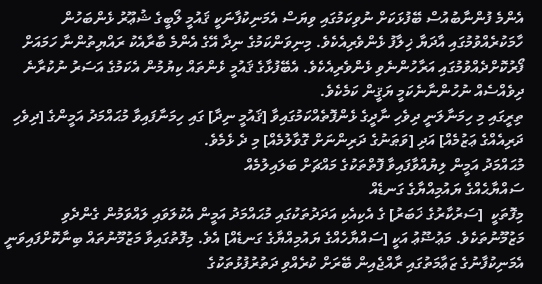އެންމެ ފުންނާބުއުސް ބޭފުޅަކަށް ނުވިކަމުގައި ވިޔަސް އެމަނިކުފާނަކީ ޤައުމީ ލޯބީގެ ޝުޢޫރު ޅެންބަހުން ހާމަކުރެއްވުމުގައި އާދަޔާ ޚިލާފު ޅެންވެރިއެކެވެ. މިނިވަންކަމުގެ ނިދާ އޭގެ އެންމެ ބާރާއެކު ރައްޔިތުންނާ ހަމައަށް ފޯރުކޮށްދެއްވުމުގައި އަރާހުންނެވި ޅެންވެރިއެކެވެ. އެބޭފުޅާގެ ޤައުމީ ޅެންތައް ކިޔުމުން އެކަމުގެ އަސަރު ނުކުރާނެ ދިވެއްސެއް ނުހުންނާނެކަމީ ޔަޤީން ކަމެކެވެ.
ތިރީގައި މި ހިމަނާލަނީ ދިވެހި ނާދީގެ ޅެންފޮތެއްކަމުގައިވާ [ޤައުމީ ނިދާ] ގައި ހިމަނާފައިވާ މުޙައްމަދު އަމީންގެ [ދިވެހި ދަރިއެއްގެ ޢަޒުމެއް] އަދި [ވަޠަނުގެ ދަރިންނަށް ގޮވާލުމެއް] މި ދެ ޅެމެވެ.
މުޙައްމަދު އަމީން ލިޔުއްވާފައިވާ ފޮތްތަކުގެ މައްޗަށް ބަލައިލުމެއް
ސައްޔާޙެއްގެ ޔައުމިއްޔާގެ ގަނޑެއް
މިފޮތަކީ  [ސަރުކާރުގެ ޚަބަރު] ގެ އެކިއެކި އަދަދުތަކުގައި މުޙައްމަދު އަމީން އެކުލަވައި ލައްވަމުން ގެންދެވި މަޒުމޫނުތަކެވެ. މަޢުޟޫޢު އަކީ [ސައްޔާހެއްގެ ޔައުމިއްޔާގެ ގަނޑެއް] އެވެ. މިފޮތުގައިވާ މަޒުމޫނުތައް ބިނާކޮށްފައިވަނީ އެމަނިކުފާނުގެ ޒަޢާމަތުގައި ރާއްޖެއިން ބޭރަށް ކުރެއްވި ދަތުރުފުޅުތަކުގެ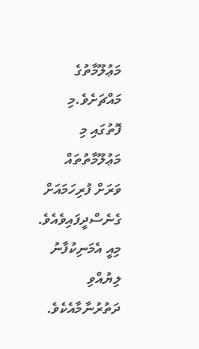މަޢުލޫމާތުގެ މައްޗަށެވެ.މި ފޮތުގައި މި މަޢުލޫމާތުތައް ވަރަށް ފުރިހަމައަށް ގެނެސްދީފައިވެއެވެ. މިއީ އެމަނިކުފާނު ލިޔުއްވި ދަތުރުނާމާއެކެވެ.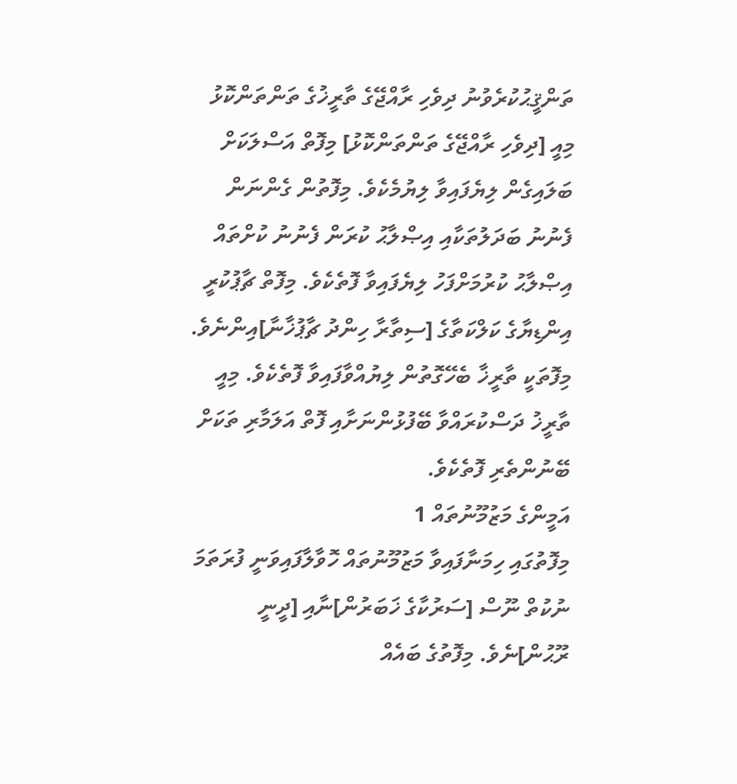ތަންޤީޙުކުރެވުނު ދިވެހި ރާއްޖޭގެ ތާރީޚުގެ ތަންތަންކޮޅު
މިއީ [ދިވެހި ރާއްޖޭގެ ތަންތަންކޮޅު] މިފޮތް އަސްލަކަށް ބަލައިގެން ލިޔެފައިވާ ލިޔުމެކެވެ. މިފޮތުން ގެންނަން ފެނުނު ބަދަލުތަކާއި އިޞްލާޙު ކުރަން ފެނުނު ކުށްތައް އިޞްލާޙު ކުރުމަށްފަހު ލިޔެފައިވާ ފޮތެކެވެ. މިފޮތް ޗާޕުކުރީ އިންޑިޔާގެ ކަލްކަތާގެ [ސިތާރާ ހިންދު ޗާޕުޚާނާ]އިންނެވެ.
މިފޮތަކީ ތާރީޚާ ބެހޭގޮތުން ލިޔުއްވާފައިވާ ފޮތެކެވެ. މިއީ ތާރީޚު ދަސްކުރައްވާ ބޭފުޅުންނަށާއި ފޮތް އަލަމާރި ތަކަށް ބޭނުންތެރި ފޮތެކެވެ.
އަމީންގެ މަޒުމޫނުތައް 1
މިފޮތުގައި ހިމަނާފައިވާ މަޒުމޫނުތައް ހޮވާލާފައިވަނީ ފުރަތަމަ ނުކުތް ނޫސް [ސަރުކާގެ ޚަބަރުން]ނާއި [ދީނީ ރޫޙުން]ނެވެ. މިފޮތުގެ ބައެއް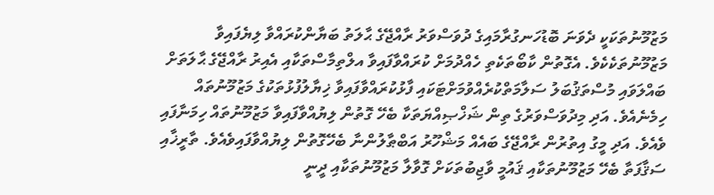މަޒުމޫނުތަކަކީ ދެވަނަ ބޮޑުހަނގުރާމައިގެ ދުވަސްވަރު ރާއްޖޭގެ ޙާލަތު ބަޔާންކުރައްވާ ލިޔެފައިވާ މަޒުމޫނުތަކެކެވެ. އެގޮތުން ކާބޯތަކެތި ހެއްދުމަށް ކުރައްވާފައިވާ އލްތިމާސްތަކާއި އެއިރު ރާއްޖޭގެ ޙާލަތަށް ބައްލަވައި މުސްތަޤުބަލު ސަލާމަތްކުރެއްވުމަށްޓަކައި ފާޅުކުރައްވާފައިވާ ޚިޔާލުފުޅުތަކުގެ މަޒުމޫނުތައް ހިމެނެއެވެ. އަދި މިދުވަސްވަރުގެ ތިން ޝަޚްޞިއްޔަތަކާ ބެހޭ ގޮތުން ލިޔުއްވާފައިވާ މަޒުމޫނުތައް ހިމަނާފައި ވެއެވެ. އަދި މީގު އިތުރުން ރާއްޖޭގެ ބައެއް މަޝްހޫރު އަބްޠާލުންނާ ބެހޭގޮތުން ލިޔުއްވާފައިވެއެވެ. ތާރީޚާއި ސަޤާފަތާ ބެހޭ މަޒުމޫނުތަކާއި ޤައުމީ ވާޖިބުތަކަށް ގޮވާލާ މަޒުމޫނުތަކާއި ދީނީ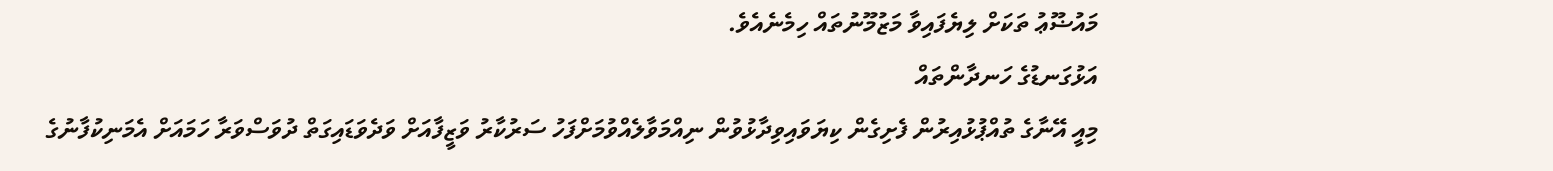މައުޟޫޢު ތަކަށް ލިޔެފައިވާ މަޒުމޫނުތައް ހިމެނެއެވެ.
އަޅުގަނޑުގެ ހަނދާންތައް
މިއީ އޭނާގެ ތުއްޕުޅުއިރުން ފެށިގެން ކިޔަވައިވިދާޅުވުން ނިއްމަވާލެއްވުމަށްފަހު ސަރުކާރު ވަޒީފާއަށް ވަދެވަޑައިގަތް ދުވަސްވަރާ ހަމައަށް އެމަނިކުފާނުގެ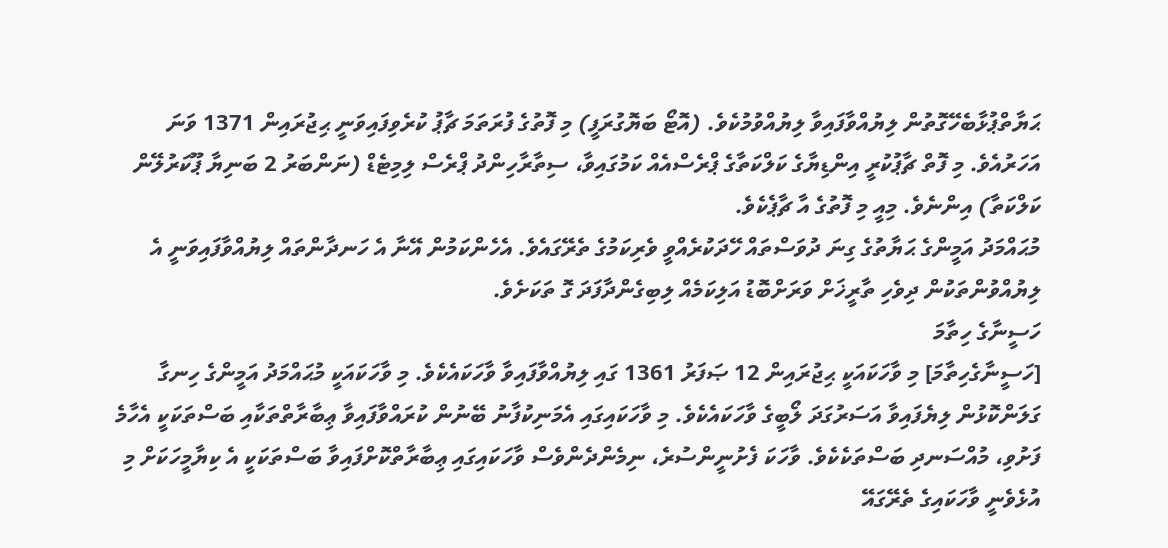ޙަޔާތްޕުޅާބެހޭގޮތުން ލިޔުއްވާފައިވާ ލިޔުއްވުމުކެވެ. (އޮޓޯ ބަޔޮގުރަފީ) މި ފޮތުގެ ފުރަތަމަ ޗާޕު ކުރެވިފައިވަނީ ޙިޖުރައިން 1371 ވަނަ އަހަރުއެވެ. މި ފޮތް ޗާޕުކުރީ އިންޑިޔާގެ ކަލްކަތާގެ ޕްރެސްއެއް ކަމުގައިވާ، ސިތާރާހިންދު ޕްރެސް ލިމިޓެޑް (ނަންބަރު 2 ބަނިޔާ ޕޫކަރުލޭން ކަލްކަތާ) އިންނެވެ. މިއީ މި ފޮތުގެ އާ ޗާޕެކެވެ.
މުޙައްމަދު އަމީންގެ ޙަޔާތުގެ ގިނަ ދުވަސްތައް ހޭދަކުރެއްވީ ވެރިކަމުގެ ތެރޭގައެވެ. އެހެންކަމުން އޭނާ އެ ހަނދާންތައް ލިޔުއްވާފައިވަނީ އެ ލިޔުއްވުންތަކުން ދިވެހި ތާރީޚަށް ވަރަށްބޮޑު އަލިކަމެއް ލިބިގެންދާފަދަ ގޮ ތަކަށެވެ.
ހަސީނާގެ ހިތާމަ
[ހަސީނާގެހިތާމަ] މި ވާހަކައަކީ ޙިޖުރައިން 12 ޞަފަރު 1361 ގައި ލިޔުއްވާފައިވާ ވާހަކައެކެވެ. މި ވާހަކައަކީ މުޙައްމަދު އަމީންގެ ހިނގާ ގަލަންކޮޅުން ލިޔެފައިވާ އަސަރުގަދަ ލޯބީގެ ވާހަކައެކެވެ. މި ވާހަކައިގައި އެމަނިކުފާނު ބޭނުން ކުރައްވާފައިވާ ޢިބާރާތްތަކާއި ބަސްތަކަކީ އެހާމެ ފަށުވި، މުއްސަނދި ބަސްތަކެކެވެ. ވާހަކަ ފެށުނީންސުރެ، ނިމެންދެންވެސް ވާހަކައިގައި ޢިބާރާތްކޮށްފައިވާ ބަސްތަކަކީ އެ ކިޔާމީހަކަށް މި އުޅެވެނީ ވާހަކައިގެ ތެރޭގައޭ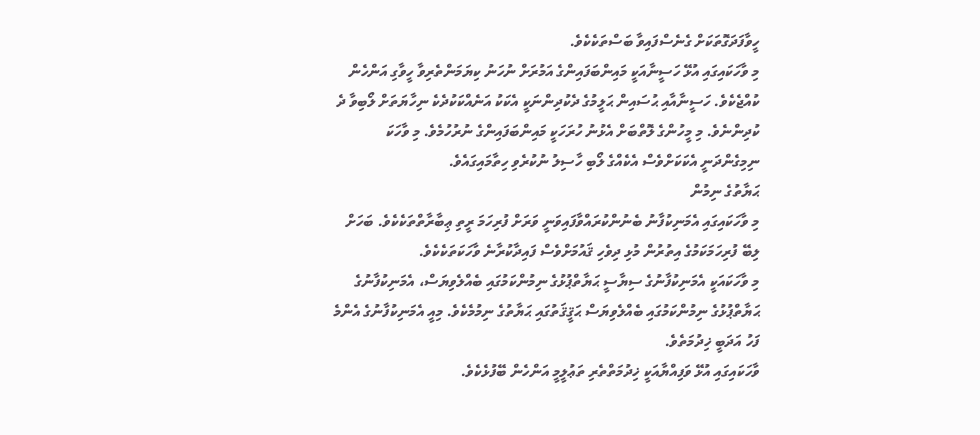ހީވާފަދަގޮތަކަށް ގެނެސްފައިވާ ބަސްތަކެކެވެ.
މި ވާހަކައިގައި އުޅޭ ހަސީނާއަކީ މައިންބަފައިންގެ އަމުރަށް ނުހަނު ކިޔަމަންތެރިވާ ހީވާގި އަންހެން ކުއްޖެކެވެ. ހަސީނާއާއި ޙުސައިން ޙަލީމުގެ ދެކުދިންނަކީ އެކަކު އަނެއްކަކުދެކެ ނިހާޔަތަށް ލޯބިވާ ދެ ކުދިންނެވެ. މި މީހުންގެ ލޮތްބަށް އެޅުނު ހުރަހަކީ މައިންބަފައިންގެ ނުރުހުމެވެ. މި ވާހަކަ ނިމިގެންދަނީ އެކަކަށްވެސް އެކެއްގެ ލޯބި ހާސިލު ނުކުރެވި ހިތާމައިގައެވެ.
ޙަޔާތުގެ ނިމުން
މި ވާހަކައިގައި އެމަނިކުފާނު ބެނުންކުރައްވާފައިވަނީ ވަރަށް ފުރިހަމަ ރީތި ޢިބާރާތްތަކެކެވެ. ބަހަށް ލިބޭ ފުރިހަމަކަމުގެ އިތުރުން މުޅި ދިވެހި ޤައުމަށްވެސް ފައިދާކުރާނެ ވާހަކަތަކެކެވެ.
މި ވާހަކައަކީ އެމަނިކުފާނުގެ ސިޔާސީ ޙަޔާތްޕުޅުގެ ނިމުންކަމުގައި ބެއްލެވިޔަސް، އެމަނިކުފާނުގެ ޙަޔާތްޕުޅުގެ ނިމުންކަމުގައި ބެއްލެވިޔަސް ޙަޤީޤަތުގައި ޙަޔާތުގެ ނިމުމެކެވެ. މިއީ އެމަނިކުފާނުގެ އެންމެ ފަހު އަދަބީ ޚިދުމަތެވެ.
ވާހަކައިގައި އުޅޭ ވަފިއްޔާއަކީ ޚިދުމަތްތެރި ތަޢުލީމީ އަންހެން ބޭފުޅެކެވެ.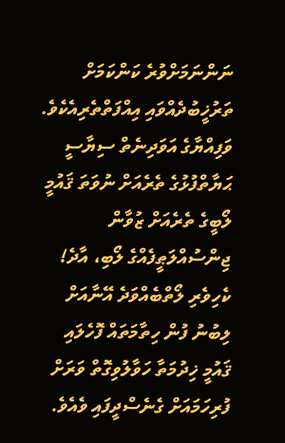ނަންނަމަށްވުރެ ކަންކަމަށް ތަރުޚީބުދެއްވައި އިއްފަތްތެރިއެކެވެ. ވަފިއްޔާގެ އަވަދިނެތް ސިޔާސީ ޙަޔާތްފުޅުގެ ތެރެއަށް ނުވަތަ ޤައުމީ ލޯބީގެ ތެރެއަށް ޒުވާން ޖިންސުއްލަޠީފެއްގެ ލޯބި، އާދެ! ކެހިވެރި ލޯތްބެއްވަދެ އޭނާއަށް ލިބުނު ފުން ހިތާމަތައް ފޮހެލައި ޤައުމީ ޚިދުމަތާ ހަވާލުވިގޮތް ވަރަށް ފުރިހަމައަށް ގެނެސްދީފައި ވެއެވެ.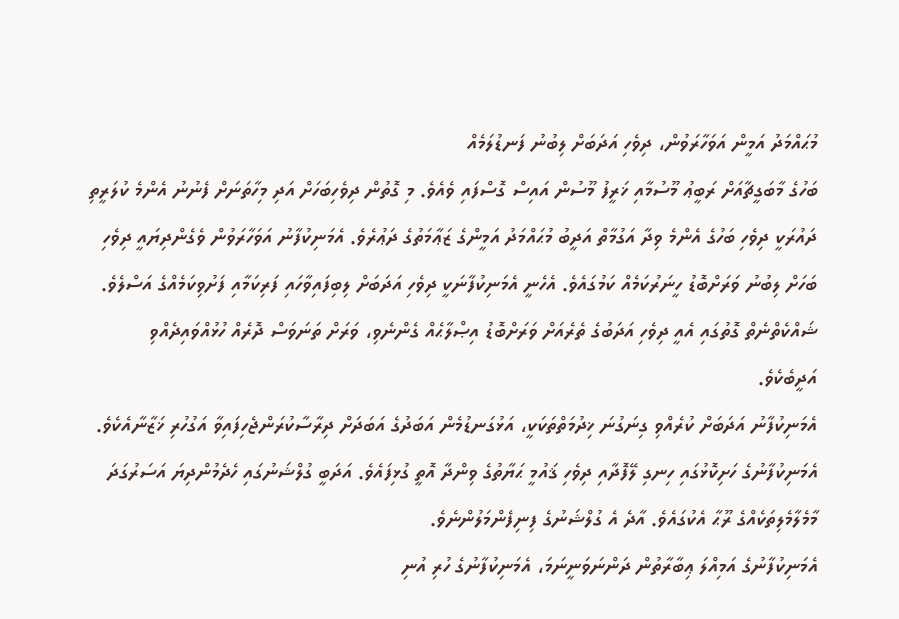މުޙައްމަދު އަމީން އަވަހާރަވުން، ދިވެހި އަދަބަށް ލިބުނު ފަނޑުލަމެއް
ބަހުގެ މާބަގީޗާއަށް ރަބީޢު މޫސުމާއި ޚަރީފު މޫސުން އައިސް ގޮސްފައި ވެއެވެ. މި ގޮތުން ދިވެހިބަހަށް އަދި މިހާތަނަށް ފެނުނު އެންމެ ކުލަރީތި ދައުރަކީ ދިވެހި ބަހުގެ އެންމެ ވިދާ އަގުމާތް އަދީބު މުޙައްމަދު އަމީންގެ ޒަޢާމަތުގެ ދަޢުރެވެ. އެމަނިކުފާނު އަވަހާރަވުން ވެގެންދިޔައީ ދިވެހި ބަހަށް ލިބުނު ވަރަށްބޮޑު ހީނަރުކަމެއް ކަމުގައެވެ. އެހެނީ އެމަނިކުފާނަކީ ދިވެހި އަދަބަށް ލިބިފައިވާހައި ފަރިކަމާއި ފަށުވިކަމެއްގެ އަސްލެވެ. ޝައްކެތްނެތް ގޮތުގައި އެއީ ދިވެހި އަދަބުގެ ތެރެއަށް ވަރަށްބޮޑު އިޞްލާޙެއް ގެންނެވި، ވަރަށް ތަނަވަސް ދޮރެއް ހުޅުއްވައިދެއްވި އަދީބެކެވެ.
އެމަނިކުފާނު އަދަބަށް ކުރެއްވި ގިނަގުނަ ޚިދުމަތްތަކަކީ، އަޅުގަނޑުމެން އަބަދުގެ އަބަދަށް ދިރާސާކުރަންޖެހިފައިވާ އަގުހުރި ޚަޒާނާއެކެވެ. އެމަނިކުފާނުގެ ހަށިކޮޅުގައި ހިނގި ލޭފޮދާއި ދިވެހި ޤައުމީ ޙަޔާތުގެ ވިންދާ އޮތީ ގުޅިފައެވެ. އަދަބީ ގުލްޝަނުގައި ހެދެމުންދިޔަ އަސަރުގަދަ މާމެލާމެލިތަކެއްގެ ރޫޙާ އެކުގައެވެ. އާދެ އެ ގުލްޝަނުގެ ފިނިފެންމަލުންނެވެ.
އެމަނިކުފާނުގެ އަމިއްލަ ޢިބާރާތުން ދަންނަވަނީނަމަ، އެމަނިކުފާނުގެ ހުރި އުނި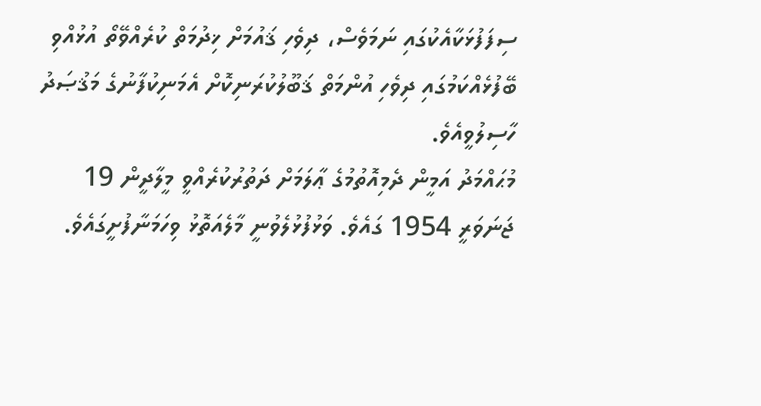ސިފަފުޅަކާއެކުގައި ނަމަވެސް، ދިވެހި ޤައުމަށް ޚިދުމަތް ކުރެއްވޭތޯ އުޅުއްވި ބޭފުޅެއްކަމުގައި ދިވެހި އުންމަތް ޤަބޫލުކުރަނިކޮށް އެމަނިކުފާނުގެ މަޤުޞަދު ހާސިލުވީއެވެ.
މުޙައްމަދު އަމީން ދެމިއޮތުމުގެ ޢާލަމަށް ދަތުރުކުރެއްވީ މީލާދީން 19 ޖަނަވަރީ 1954 ގައެވެ. ވަޅުފުޅުލެވުނީ މާލެއަތޮޅު ވިހަމަނާފުށީގައެވެ.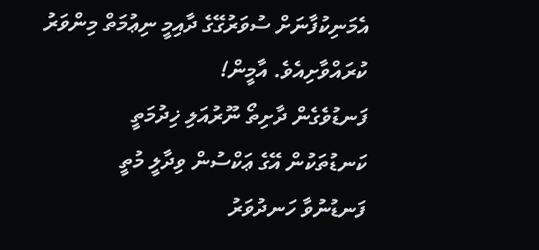އެމަނިކުފާނަށް ސުވަރުގޭގެ ދާއިމީ ނިޢުމަތް މިންވަރު ކުރައްވާށިއެވެ. އާމީން!
ފަނޑުވެގެން ދާށިތޯ ނޫރުއަލި ޚިދުމަތީ
ކަނޑުތަކުން އޭގެ ޢަކްސުން ވިދާލީ މުތީ
ފަނޑުނުވާ ހަނދުވަރު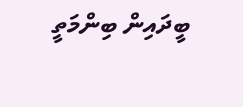ބީދައިން ބިންމަތީ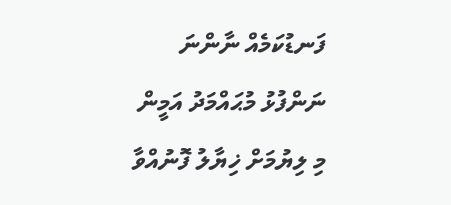ފަނޑުކަމެއް ނާންނަ ނަންފުޅު މުޙައްމަދު އަމީން
މި ލިޔުމަށް ޚިޔާލު ފޮނުއްވާ